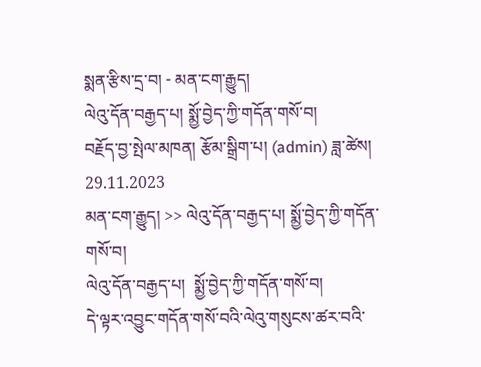སྨན་རྩིས་དྲ་བ། - མན་ངག་རྒྱུད།
ལེའུ་དོན་བརྒྱད་པ། སྨྱོ་བྱེད་ཀྱི་གདོན་གསོ་བ།
བརྗོད་བྱ་སྤེལ་མཁན། རྩོམ་སྒྲིག་པ། (admin) ཟླ་ཚེས། 29.11.2023
མན་ངག་རྒྱུད། >> ལེའུ་དོན་བརྒྱད་པ། སྨྱོ་བྱེད་ཀྱི་གདོན་གསོ་བ།
ལེའུ་དོན་བརྒྱད་པ།  སྨྱོ་བྱེད་ཀྱི་གདོན་གསོ་བ།
དེ་ལྟར་འབྱུང་གདོན་གསོ་བའི་ལེའུ་གསུངས་ཚར་བའི་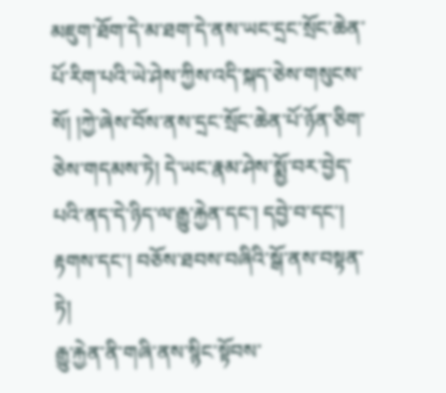མཇུག་ཐོག་དེ་མ་ཐག་དེ་ནས་ཡང་དྲང་སྲོང་ཆེན་པོ་རིག་པའི་ཡེ་ཤེས་ཀྱིས་འདི་སྐད་ཅེས་གསུངས་སོ། །ཀྱེ་ཞེས་བོས་ནས་དྲང་སྲོང་ཆེན་པོ་ཉོན་ཅིག་ཅེས་གདམས་ཏེ། དེ་ཡང་རྣམ་ཤེས་སྨྱོ་བར་བྱེད་པའི་ནད་དེ་ཉིད་ལ་རྒྱུ་རྐྱེན་དང་། དབྱེ་བ་དང་། རྟགས་དང་། བཅོས་ཐབས་བཞིའི་སྒོ་ནས་བསྟན་ཏེ།
རྒྱུ་རྐྱེན་ནི་གཞི་ནས་སྙིང་སྟོབས་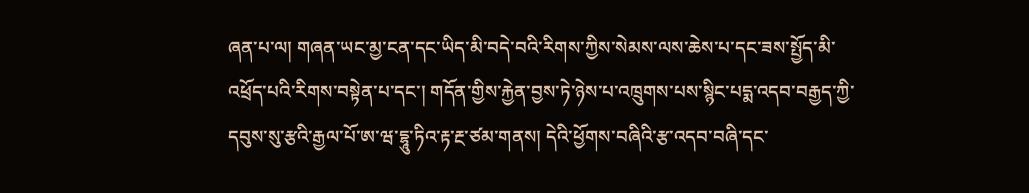ཞན་པ་ལ། གཞན་ཡང་མྱ་ངན་དང་ཡིད་མི་བདེ་བའི་རིགས་ཀྱིས་སེམས་ལས་ཆེས་པ་དང་ཟས་སྤྱོད་མི་འཕྲོད་པའི་རིགས་བསྟེན་པ་དང་། གདོན་གྱིས་རྐྱེན་བྱས་ཏེ་ཉེས་པ་འཁྲུགས་པས་སྙིང་པདྨ་འདབ་བརྒྱད་ཀྱི་དབུས་སུ་རྩའི་རྒྱལ་པོ་ཨ་ཝ་དྷཱུ་ཏིའ་རྟ་རྔ་ཙམ་གནས། དེའི་ཕྱོགས་བཞིའི་རྩ་འདབ་བཞི་དང་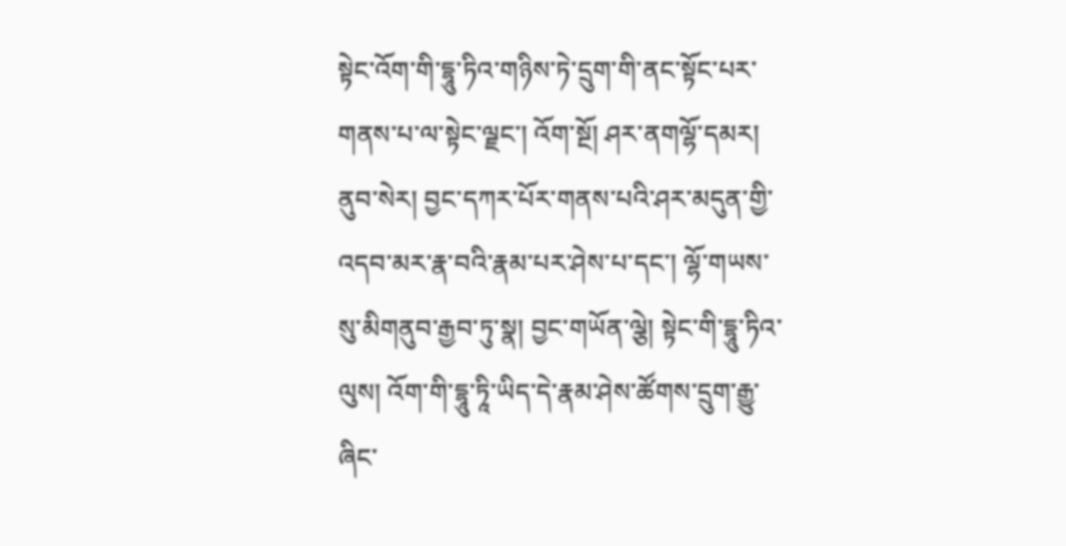སྟེང་འོག་གི་དྷཱུ་ཏིའ་གཉིས་ཏེ་དྲུག་གི་ནང་སྟོང་པར་གནས་པ་ལ་སྟེང་ལྗང་། འོག་སྔོ། ཤར་ནགལྷོ་དམར། ནུབ་སེར། བྱང་དཀར་པོར་གནས་པའི་ཤར་མདུན་གྱི་འདབ་མར་རྣ་བའི་རྣམ་པར་ཤེས་པ་དང་། ལྷོ་གཡས་སུ་མིགནུབ་རྒྱབ་ཏུ་སྣ། བྱང་གཡོན་ལྕེ། སྟེང་གི་དྷཱུ་ཏིའ་ལུས། འོག་གི་དྷཱུ་ཏཱི་ཡིད་དེ་རྣམ་ཤེས་ཚོགས་དྲུག་རྒྱུ་ཞིང་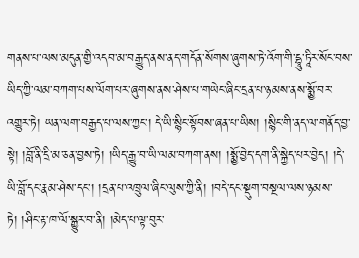གནས་པ་ལས་མདུན་གྱི་འདབ་མ་བརྒྱུད་ནས་ནད་གདོན་སོགས་ཞུགས་ཏེ་འོག་གི་དྷཱུ་ཏཱིར་སོང་བས་ཡིད་ཀྱི་ལམ་བཀག་པས་ལོག་པར་ཞུགས་ནས་ཤེས་པ་གཡེང་ཞིང་དྲན་པ་ཉམས་ནས་སྨྱོ་བར་འགྱུར་ཏེ། ཡན་ལག་བརྒྱད་པ་ལས་ཀྱང་། དེ་ཡི་སྙིང་སྟོབས་ཞན་པ་ཡིས། །སྙིང་གི་ནད་ལ་གནོད་བྱ་སྟེ། །བློ་ནི་དྲི་མ་ཅན་བྱས་ཏེ། །ཡིད་རྒྱུ་བ་ཡི་ལམ་བཀག་ནས། །སྨྱོ་བྱེད་དག་ནི་སྐྱེད་པར་བྱེད། །དེ་ཡི་བློ་དང་རྣམ་ཤེས་དང་། །དྲན་པ་འཁྲུལ་ཞིང་ལུས་ཀྱི་ནི། །བདེ་དང་སྡུག་བསྔལ་ལས་ཉམས་ཏེ། །ཤིང་རྟ་ཁ་ལོ་སྒྱུར་བ་ནི། །མེད་པ་ལྟ་བུར་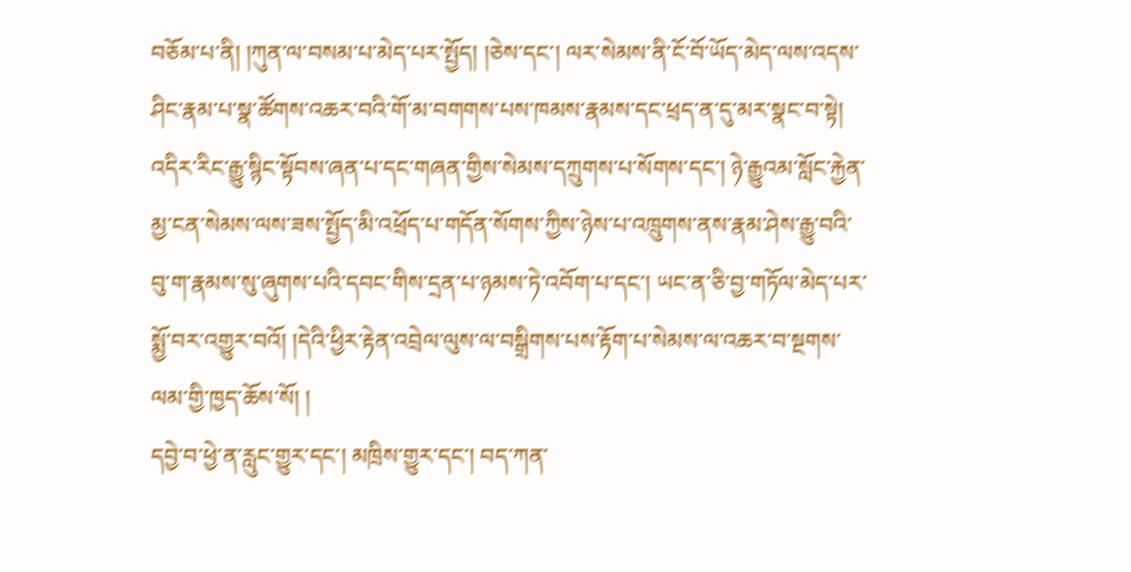བཅོམ་པ་ནི། །ཀུན་ལ་བསམ་པ་མེད་པར་སྤྱོད། །ཅེས་དང་། ལར་སེམས་ནི་ངོ་བོ་ཡོད་མེད་ལས་འདས་ཤིང་རྣམ་པ་སྣ་ཚོགས་འཆར་བའི་གོ་མ་བགགས་པས་ཁམས་རྣམས་དང་ཕྲད་ན་དུ་མར་སྣང་བ་སྟེ། འདིར་རིང་རྒྱུ་སྙིང་སྟོབས་ཞན་པ་དང་གཞན་གྱིས་སེམས་དཀྲུགས་པ་སོགས་དང་། ཉེ་རྒྱུའམ་སློང་རྐྱེན་མྱ་ངན་སེམས་ལས་ཟས་སྤྱོད་མི་འཕྲོད་པ་གདོན་སོགས་ཀྱིས་ཉེས་པ་འཁྲུགས་ནས་རྣམ་ཤེས་རྒྱུ་བའི་བུ་ག་རྣམས་སུ་ཞུགས་པའི་དབང་གིས་དྲན་པ་ཉམས་ཏེ་འབོག་པ་དང་། ཡང་ན་ཅི་བྱ་གཏོལ་མེད་པར་སྨྱོ་བར་འགྱུར་བའོ། །དེའི་ཕྱིར་རྟེན་འབྲེལ་ལུས་ལ་བསྒྲིགས་པས་རྟོག་པ་སེམས་ལ་འཆར་བ་སྔགས་ལམ་གྱི་ཁྱད་ཆོས་སོ། །
དབྱེ་བ་ཕྱེ་ན་རླུང་གྱུར་དང་། མཁྲིས་གྱུར་དང་། བད་ཀན་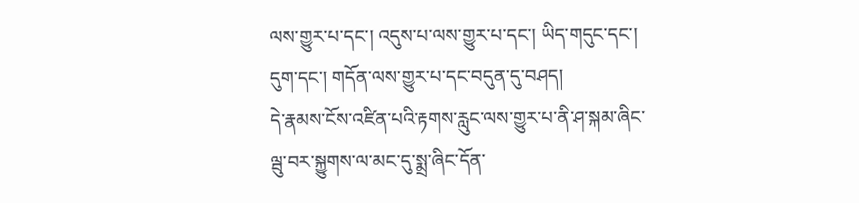ལས་གྱུར་པ་དང་། འདུས་པ་ལས་གྱུར་པ་དང་། ཡིད་གདུང་དང་། དུག་དང་། གདོན་ལས་གྱུར་པ་དང་བདུན་དུ་བཤད།
དེ་རྣམས་ངོས་འཛིན་པའི་རྟགས་རླུང་ལས་གྱུར་པ་ནི་ཤ་སྐམ་ཞིང་ལྦུ་བར་སྐྱུགས་ལ་མང་དུ་སྨྲ་ཞིང་དོན་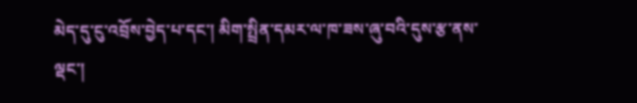མེད་དུ་ངུ་འབྲོས་བྱེད་པ་དང་། མིག་སྤྲིན་དམར་ལ་ཁ་ཟས་ཞུ་བའི་དུས་རྩ་ནས་ལྡང་།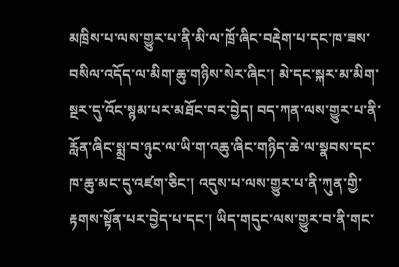མཁྲིས་པ་ལས་གྱུར་པ་ནི་མི་ལ་ཁྲོ་ཞིང་བརྡེག་པ་དང་ཁ་ཟས་བསིལ་འདོད་ལ་མིག་ཆུ་གཉིས་སེར་ཞིང་། མེ་དང་སྐར་མ་མིག་སྔར་དུ་འོང་སྙམ་པར་མཐོང་བར་བྱེད། བད་ཀན་ལས་གྱུར་པ་ནི་རློན་ཞིང་སྨྲ་བ་ཉུང་ལ་ཡི་ག་འཆུ་ཞིང་གཉིད་ཆེ་ལ་སྣབས་དང་ཁ་ཆུ་མང་དུ་འཛག་ཅིང་། འདུས་པ་ལས་གྱུར་པ་ནི་ཀུན་གྱི་རྟགས་སྟོན་པར་བྱེད་པ་དང་། ཡིད་གདུང་ལས་གྱུར་བ་ནི་གང་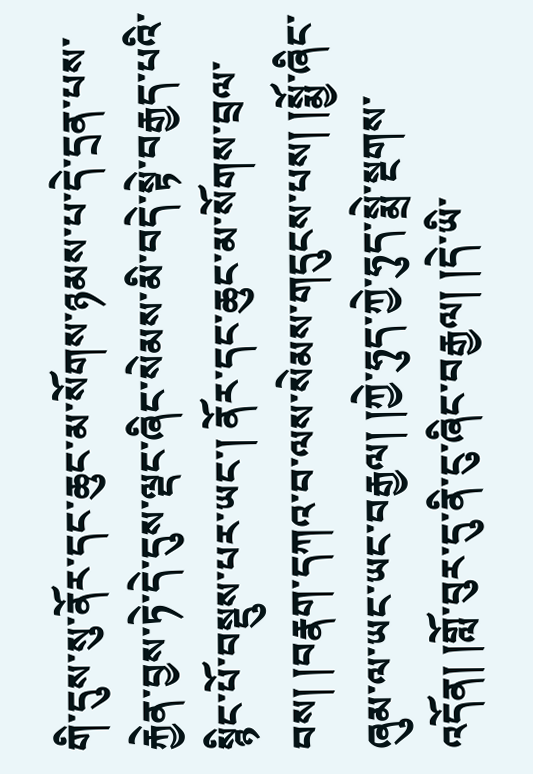གི་དུས་སུ་ནོར་དང་ཆུང་མ་སོགས་ཉམས་པ་དེ་དྲན་པས་རྐྱེན་བྱས་ཏེ་དེ་དུས་ལྡང་ཞིང་སེམས་མི་བདེ་སྟེ་བརྒྱད་པའི་སྙིང་པོ་བསྡུས་པར་ཡང་། ནོར་དང་ཆུང་མ་སོགས་བྲལ་བས། །བརྣག་དཀའ་བ་ལས་སེམས་གདུངས་པས། །སྨྱོ་ཞིང་ཞུམ་ལ་ཡང་ཡང་བརྒྱལ། །ཀྱེ་ཧུད་ཀྱེ་ཧུད་སྨྲེ་སྔགས་འདོན། །གློ་བུར་དུ་ནི་ངུ་ཞིང་བརྒྱལ། །དེ་ཡི་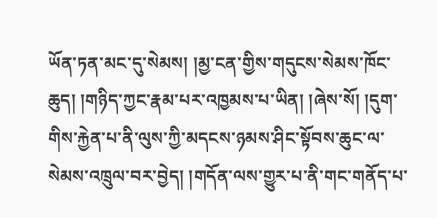ཡོན་ཏན་མང་དུ་སེམས། །མྱ་ངན་གྱིས་གདུངས་སེམས་ཁོང་ཆུད། །གཉིད་ཀྱང་རྣམ་པར་འཁྱམས་པ་ཡིན། །ཞེས་སོ། །དུག་གིས་རྐྱེན་པ་ནི་ལུས་ཀྱི་མདངས་ཉམས་ཤིང་སྟོབས་ཆུང་ལ་སེམས་འཁྲུལ་བར་བྱེད། །གདོན་ལས་གྱུར་པ་ནི་གང་གནོད་པ་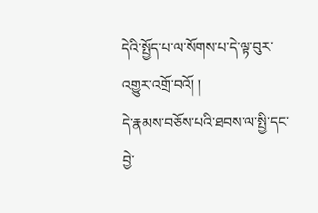དེའི་སྤྱོད་པ་ལ་སོགས་པ་དེ་ལྟ་བུར་འགྱུར་འགྲོ་བའོ། །
དེ་རྣམས་བཅོས་པའི་ཐབས་ལ་སྤྱི་དང་བྱེ་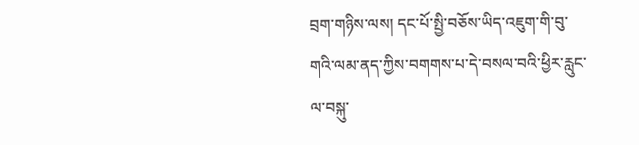བྲག་གཉིས་ལས། དང་པོ་སྤྱི་བཅོས་ཡིད་འཇུག་གི་བུ་གའི་ལམ་ནད་ཀྱིས་བགགས་པ་དེ་བསལ་བའི་ཕྱིར་རླུང་ལ་བསྐུ་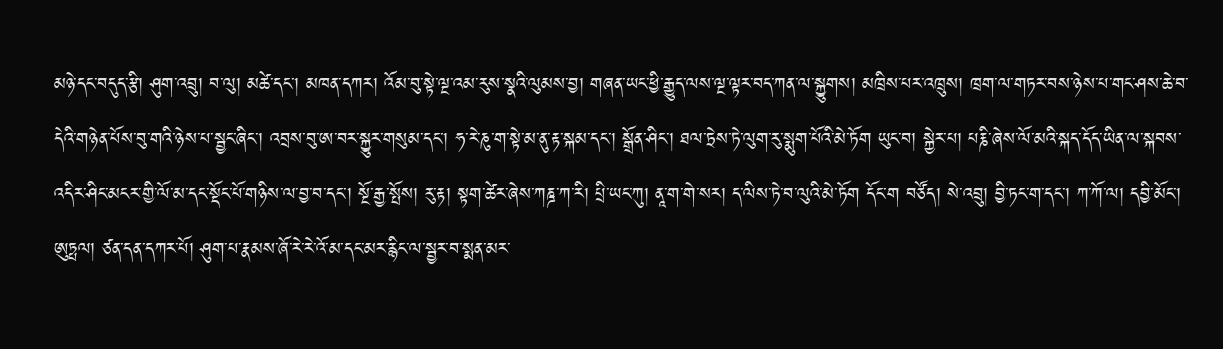མཉེ་དང་བདུད་རྩི། ཤུག་འབྲུ། བ་ལུ། མཚེ་དང་། མཁན་དཀར། འོམ་བུ་སྟེ་ལྔ་འམ་རུས་སྣའི་ལུམས་བྱ། གཞན་ཡང་ཕྱི་རྒྱུད་ལས་ལྔ་ལྟར་བད་ཀན་ལ་སྐྱུགས། མཁྲིས་པར་འཁྲུས། ཁྲག་ལ་གཏར་བས་ཉེས་པ་གང་ཤས་ཆེ་བ་དེའི་གཉེན་པོས་བུ་གའི་ཉེས་པ་སྦྱང་ཞིང་། འབྲས་བུ་ཨ་བར་སྐྱུར་གསུམ་དང་། ཧ་རེ་ཎུ་ག་སྟེ་མ་ནུ་རྟ་སྐམ་དང་། སྒྲོན་ཤིང་། ཐལ་ཏྲེས་ཏེ་ལུག་རུ་སྨུག་པོའི་མེ་ཏོག ཡུང་བ། སྐྱེར་པ། པརྞི་ཞེས་ལོ་མའི་སྐད་དོད་ཡིན་ལ་སྐབས་འདིར་ཤིང་མངར་གྱི་ལོ་མ་དང་སྡོང་པོ་གཉིས་ལ་བྱ་བ་དང་། སྔོ་རྒྱ་སྤོས། རུ་རྟ། སྟག་ཚེར་ཞེས་ཀཎྜ་ཀ་རི། པྲི་ཡང་ཀུ། ནཱ་ག་གེ་སར། ད་ལིས་ཏེ་བ་ལུའི་མེ་ཏོག དོང་ག བཙོད། སེ་འབྲུ། བྱི་ཏང་ག་དང་། ཀ་ཀོ་ལ། དབྱི་མོང་། ཨུཏྤལ། ཙན་དན་དཀར་པོ། ཤུག་པ་རྣམས་ཞོ་རེ་རེ་འོ་མ་དང་མར་རྙིང་ལ་སྦྱར་བ་སྨན་མར་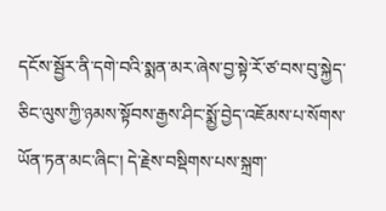དངོས་སྦྱོར་ནི་དགེ་བའི་སྨན་མར་ཞེས་བྱ་སྟེ་རོ་ཙ་བས་བུ་སྐྱེད་ཅིང་ལུས་ཀྱི་ཉམས་སྟོབས་རྒྱས་ཤིང་སྨྱོ་བྱེད་འཇོམས་པ་སོགས་ཡོན་ཏན་མང་ཞིང་། དེ་རྗེས་བསྡིགས་པས་སྐྲག་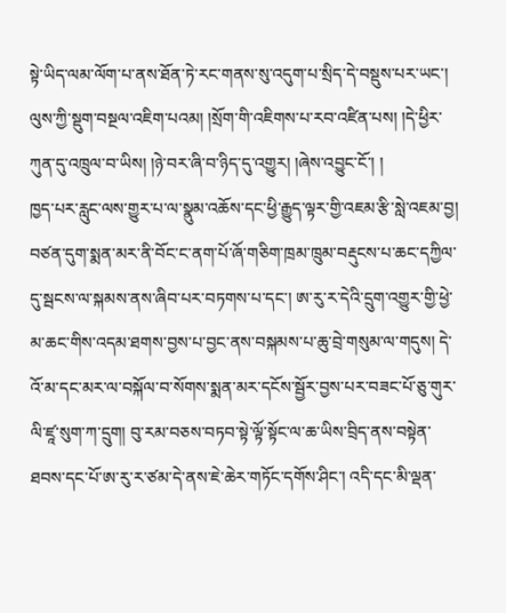སྟེ་ཡིད་ལམ་ལོག་པ་ནས་ཐོན་ཏེ་རང་གནས་སུ་འདུག་པ་སྲིད་དེ་བསྡུས་པར་ཡང་། ལུས་ཀྱི་སྡུག་བསྔལ་འཇིག་པའམ། །སྲོག་གི་འཇིགས་པ་རབ་འཛིན་པས། །དེ་ཕྱིར་ཀུན་དུ་འཁྲུལ་བ་ཡིས། །ཉེ་བར་ཞི་བ་ཉིད་དུ་འགྱུར། །ཞེས་འབྱུང་ངོ་། །
ཁྱད་པར་རླུང་ལས་གྱུར་པ་ལ་སྣུམ་འཆོས་དང་ཕྱི་རྒྱུད་ལྟར་གྱི་འཇམ་རྩི་སླེ་འཇམ་བྱ། བཙན་དུག་སྨན་མར་ནི་བོང་ང་ནག་པོ་ཞོ་གཅིག་ཁྲམ་ཁྲུམ་བརྡུངས་པ་ཆང་དཀྱིལ་དུ་སྦངས་ལ་སྐམས་ནས་ཞིབ་པར་བཏགས་པ་དང་། ཨ་རུ་ར་དེའི་དྲུག་འགྱུར་གྱི་ཕྱེ་མ་ཆང་གིས་འདམ་ཐགས་བྱས་པ་བྱང་ནས་བསྐམས་པ་ཆུ་བྲེ་གསུམ་ལ་གདུས། དེ་འོ་མ་དང་མར་ལ་བསྐོལ་བ་སོགས་སྨན་མར་དངོས་སྦྱོར་བྱས་པར་བཟང་པོ་ཅུ་གུར་ལི་ཛཱ་སུག་ཀ་དྲུག། བུ་རམ་བཅས་བཏབ་སྟེ་ལྟོ་སྟོང་ལ་ཆ་ཡིས་བྲིད་ནས་བསྟེན་ཐབས་དང་པོ་ཨ་རུ་ར་ཙམ་དེ་ནས་ཇེ་ཆེར་གཏོང་དགོས་ཤིང་། འདི་དང་མི་ལྡན་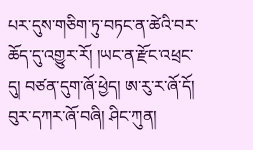པར་དུས་གཅིག་ཏུ་བཏང་ན་ཚེའི་བར་ཆོད་དུ་འགྱུར་རོ། །ཡང་ན་རྫོང་འཕྲང་དུ། བཙན་དུག་ཞོ་ཕྱེད། ཨ་རུ་ར་ཞོ་དོ། བུར་དཀར་ཞོ་བཞི། ཤིང་ཀུན།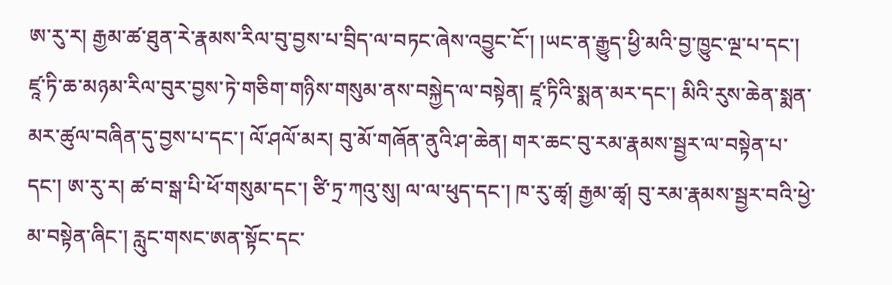ཨ་རུ་ར། རྒྱམ་ཚ་ཐུན་རེ་རྣམས་རིལ་བུ་བྱས་པ་བྲིད་ལ་བཏང་ཞེས་འབྱུང་ངོ་། །ཡང་ན་རྒྱུད་ཕྱི་མའི་བྱ་ཁྱུང་ལྔ་པ་དང་། ཛཱ་ཏི་ཆ་མཉམ་རིལ་བུར་བྱས་ཏེ་གཅིག་གཉིས་གསུམ་ནས་བསྐྱེད་ལ་བསྟེན། ཛཱ་ཏིའི་སྨན་མར་དང་། མིའི་རུས་ཆེན་སྨན་མར་ཚུལ་བཞིན་དུ་བྱས་པ་དང་། ལོ་ཤལོ་མར། བུ་མོ་གཞོན་ནུའི་ཤ་ཆེན། གར་ཆང་བུ་རམ་རྣམས་སྦྱར་ལ་བསྟེན་པ་དང་། ཨ་རུ་ར། ཚ་བ་སྒ་པི་ཕོ་གསུམ་དང་། ཙི་ཏྲ་ཀའུ་སུ། ལ་ལ་ཕུད་དང་། ཁ་རུ་ཚྭ། རྒྱམ་ཚྭ། བུ་རམ་རྣམས་སྦྱར་བའི་ཕྱེ་མ་བསྟེན་ཞིང་། རླུང་གསང་ཨན་སྟོང་དང་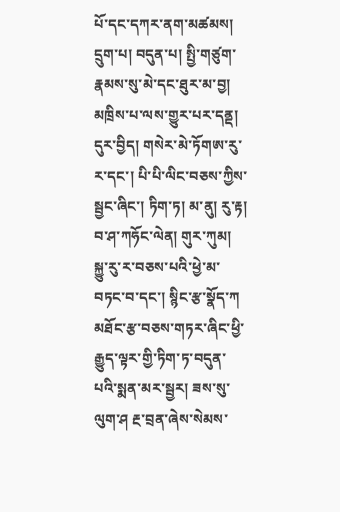པོ་དང་དཀར་ནག་མཚམས། དྲུག་པ། བདུན་པ། སྤྱི་གཙུག་རྣམས་སུ་མེ་དང་ཐུར་མ་བྱ།
མཁྲིས་པ་ལས་གྱུར་པར་དནྡ། དུར་བྱིད། གསེར་མེ་ཏོགཨ་རུ་ར་དང་། པི་པི་ལིང་བཅས་ཀྱིས་སྦྱང་ཞིང་། ཏིག་ཏ། མ་ནུ། རུ་རྟ། བ་ཤ་ཀཧོང་ལེན། གུར་ཀུམ། སྐྱུ་རུ་ར་བཅས་པའི་ཕྱེ་མ་བཏང་བ་དང་། སྙིང་རྩ་སྣོད་ཀ མཐོང་རྩ་བཅས་གཏར་ཞིང་ཕྱི་རྒྱུད་ལྟར་གྱི་ཏིག་ཏ་བདུན་པའི་སྨན་མར་སྦྱར། ཟས་སུ་ལུག་ཤ རྔ་བྲན་ཞེས་སེམས་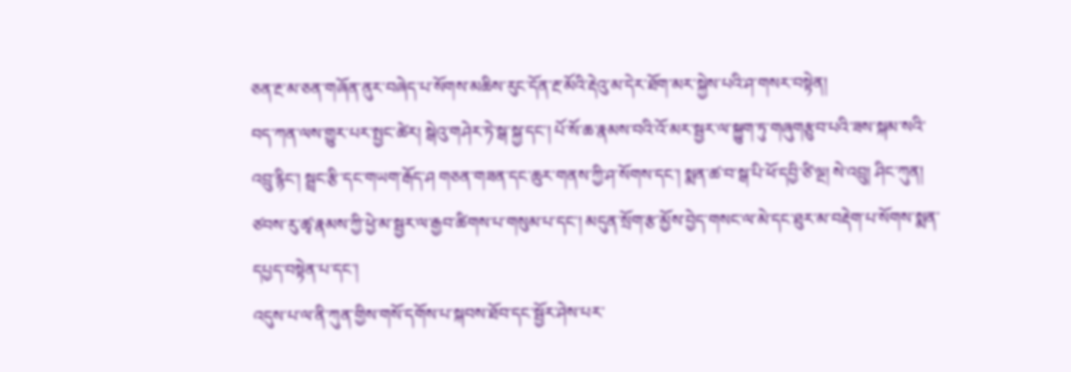ཅན་རྔ་མ་ཅན་གཞོན་ནུར་བཞེད་པ་སོགས་མཆིས་རུང་དོན་རྔ་མོའི་རྡེའུ་མ་དེར་ཐོག་མར་སྐྱེས་པའི་ཤ་གསར་བསྟེན།
བད་ཀན་ལས་གྱུར་པར་སྤྱང་ཚེར། སྒེའུ་གཤེར་ཏེ་སྒ་སྐྱ་དང་། པོ་སོ་ཆ་རྣམས་བའི་འོ་མར་སྦྱར་ལ་སྐྱུག་ཏུ་གཞུགརྩུབ་པའི་ཟས་སྐམ་སའི་འབྲུ་རྙིང་། སྦྲང་རྩི་དང་གཡག་རྒོད་ཤ གཅན་གཟན་དང་ཆུར་གནས་ཀྱི་ཤ་སོགས་དང་། སྨན་ཚ་བ་སྒ་པི་ཕོ་དབྱི་ཙི་ལྔ། སེ་འབྲུ། ཤིང་ཀུན། ཙབས་རུ་ཚྭ་རྣམས་ཀྱི་ཕྱེ་མ་སྦྱར་ལ་རྒྱབ་ཚིགས་པ་གསུམ་པ་དང་། མདུན་སྲོག་རྩ་མྱོས་བྱེད་གསང་ལ་མེ་དང་ཐུར་མ་བརྡེག་པ་སོགས་སྨན་དཔྱད་བསྟེན་པ་དང་།
འདུས་པ་ལ་ནི་ཀུན་གྱིས་གསོ་དགོས་པ་སྐབས་ཐོབ་དང་སྦྱོར་ཤེས་པར་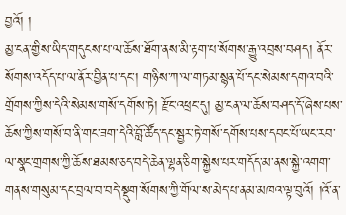བྱའོ། །
མྱ་ངན་གྱིས་ཡིད་གདུངས་པ་ལ་ཆོས་ཐོག་ནས་མི་རྟག་པ་སོགས་རྒྱུ་འབྲས་བཤད། ནོར་སོགས་འདོད་པ་ལ་ནོར་བྱིན་པ་དང་། གཉིས་ཀ་ལ་གཏམ་སྙན་པོ་དང་སེམས་དགའ་བའི་གྲོགས་ཀྱིས་དེའི་སེམས་གསོ་དགོས་ཏེ། རྫོང་འཕྲང་དུ། མྱ་ངན་ལ་ཆོས་བཤད་དོ་ཞེས་པས་ཆོས་ཀྱིས་གསོ་བ་ནི་གང་ཟག་དེའི་བློ་ཚོད་དང་སྦྱར་ཏེ་གསོ་དགོས་པས་དབང་པོ་ཡང་རབ་ལ་སྣང་གྲགས་ཀྱི་ཆོས་ཐམས་ཅད་བདེ་ཆེན་ལྷན་ཅིག་སྐྱེས་པར་གདོད་མ་ནས་སྐྱེ་འགག་གནས་གསུམ་དང་བྲལ་བ་བདེ་སྡུག་སོགས་ཀྱི་གོལ་ས་མེད་པ་ནམ་མཁའ་ལྟ་བུའོ། །འོ་ན་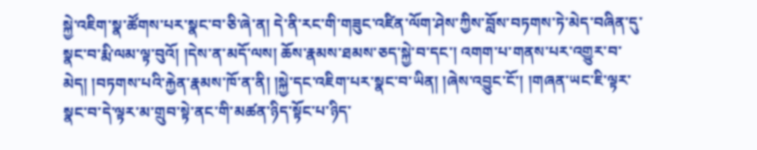སྐྱེ་འཇིག་སྣ་ཚོགས་པར་སྣང་བ་ཅི་ཞེ་ན། དེ་ནི་རང་གི་གཟུང་འཛིན་ལོག་ཤེས་ཀྱིས་བློས་བཏགས་ཏེ་མེད་བཞིན་དུ་སྣང་བ་རྨི་ལམ་ལྟ་བུའོ། །དེས་ན་མདོ་ལས། ཆོས་རྣམས་ཐམས་ཅད་སྐྱེ་བ་དང་། འགག་པ་གནས་པར་འགྱུར་བ་མེད། །བཏགས་པའི་རྐྱེན་རྣམས་ཁོ་ན་ནི། །སྐྱེ་དང་འཇིག་པར་སྣང་བ་ཡིན། །ཞེས་འབྱུང་ངོ་། །གཞན་ཡང་ཇི་ལྟར་སྣང་བ་དེ་ལྟར་མ་གྲུབ་སྟེ་ནང་གི་མཚན་ཉིད་སྟོང་པ་ཉིད་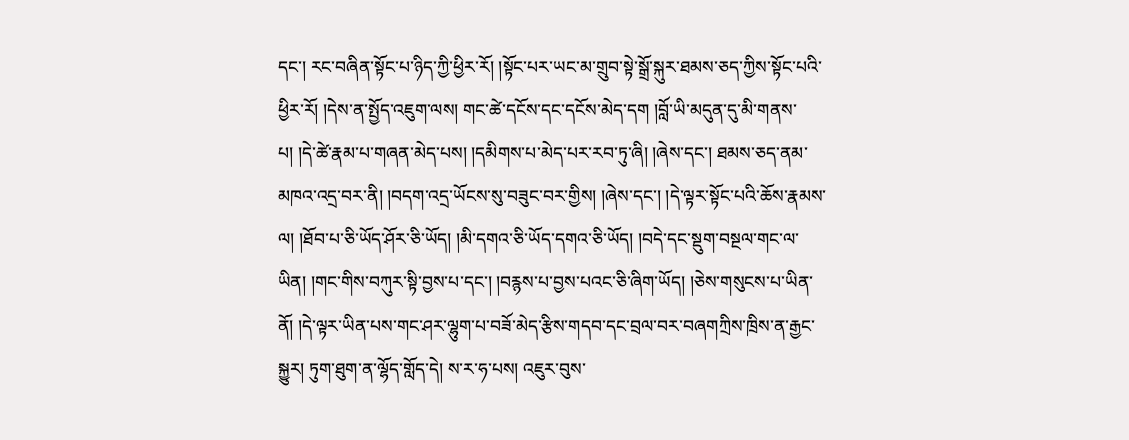དང་། རང་བཞིན་སྟོང་པ་ཉིད་ཀྱི་ཕྱིར་རོ། །སྟོང་པར་ཡང་མ་གྲུབ་སྟེ་སྒྲོ་སྐུར་ཐམས་ཅད་ཀྱིས་སྟོང་པའི་ཕྱིར་རོ། །དེས་ན་སྤྱོད་འཇུག་ལས། གང་ཚེ་དངོས་དང་དངོས་མེད་དག །བློ་ཡི་མདུན་དུ་མི་གནས་པ། །དེ་ཚེ་རྣམ་པ་གཞན་མེད་པས། །དམིགས་པ་མེད་པར་རབ་ཏུ་ཞི། །ཞེས་དང་། ཐམས་ཅད་ནམ་མཁའ་འདྲ་བར་ནི། །བདག་འདྲ་ཡོངས་སུ་བཟུང་བར་གྱིས། །ཞེས་དང་། །དེ་ལྟར་སྟོང་པའི་ཆོས་རྣམས་ལ། །ཐོབ་པ་ཅི་ཡོད་ཤོར་ཅི་ཡོད། །མི་དགའ་ཅི་ཡོད་དགའ་ཅི་ཡོད། །བདེ་དང་སྡུག་བསྔལ་གང་ལ་ཡིན། །གང་གིས་བཀུར་སྟི་བྱས་པ་དང་། །བརྙས་པ་བྱས་པའང་ཅི་ཞིག་ཡོད། །ཅེས་གསུངས་པ་ཡིན་ནོ། །དེ་ལྟར་ཡིན་པས་གང་ཤར་ལྷུག་པ་བཟོ་མེད་རྩིས་གདབ་དང་བྲལ་བར་བཞགཀྲིས་ཁྲིས་ན་རྒྱང་སྐྱུར། ཏུག་ཐུག་ན་ལྷོད་གློད་དེ། ས་ར་ཧ་པས། འཇུར་བུས་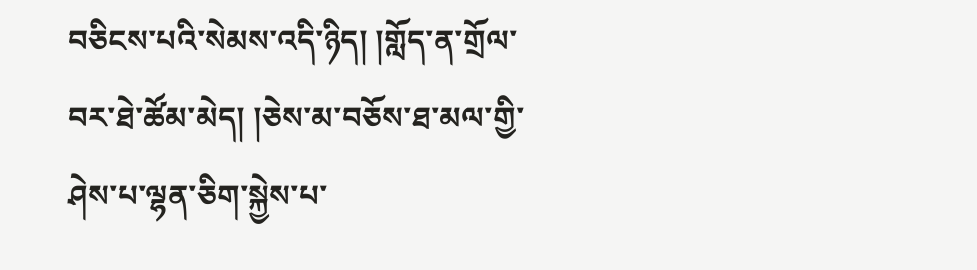བཅིངས་པའི་སེམས་འདི་ཉིད། །གློད་ན་གྲོལ་བར་ཐེ་ཚོམ་མེད། །ཅེས་མ་བཅོས་ཐ་མལ་གྱི་ཤེས་པ་ལྷན་ཅིག་སྐྱེས་པ་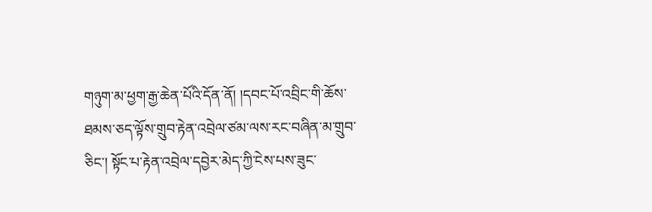གཉུག་མ་ཕྱག་རྒྱ་ཆེན་པོའི་དོན་ནོ། །དབང་པོ་འབྲིང་གི་ཆོས་ཐམས་ཅད་ལྟོས་གྲུབ་རྟེན་འབྲེལ་ཙམ་ལས་རང་བཞིན་མ་གྲུབ་ཅིང་། སྟོང་པ་རྟེན་འབྲེལ་དབྱེར་མེད་ཀྱི་ངེས་པས་ཟུང་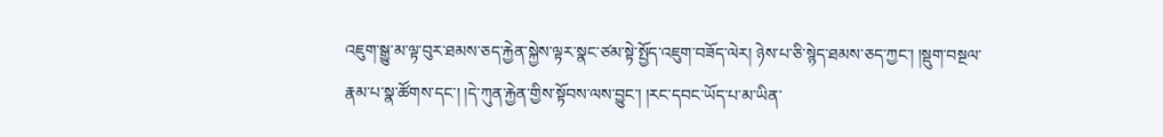འཇུག་སྒྱུ་མ་ལྟ་བུར་ཐམས་ཅད་རྐྱེན་སྐྱེས་ལྟར་སྣང་ཙམ་སྟེ་སྤྱོད་འཇུག་བཟོད་ལེར། ཉེས་པ་ཅི་སྙེད་ཐམས་ཅད་ཀྱང་། །སྡུག་བསྔལ་རྣམ་པ་སྣ་ཚོགས་དང་། །དེ་ཀུན་རྐྱེན་གྱིས་སྟོབས་ལས་བྱུང་། །རང་དབང་ཡོད་པ་མ་ཡིན་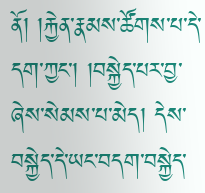ནོ། །རྐྱེན་རྣམས་ཚོགས་པ་དེ་དག་ཀྱང་། །བསྐྱེད་པར་བྱ་ཞེས་སེམས་པ་མེད། དེས་བསྐྱེད་དེ་ཡང་བདག་བསྐྱེད་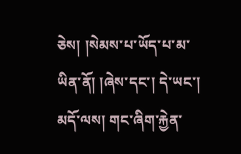ཅེས། །སེམས་པ་ཡོད་པ་མ་ཡིན་ནོ། །ཞེས་དང་། དེ་ཡང་། མདོ་ལས། གང་ཞིག་རྐྱེན་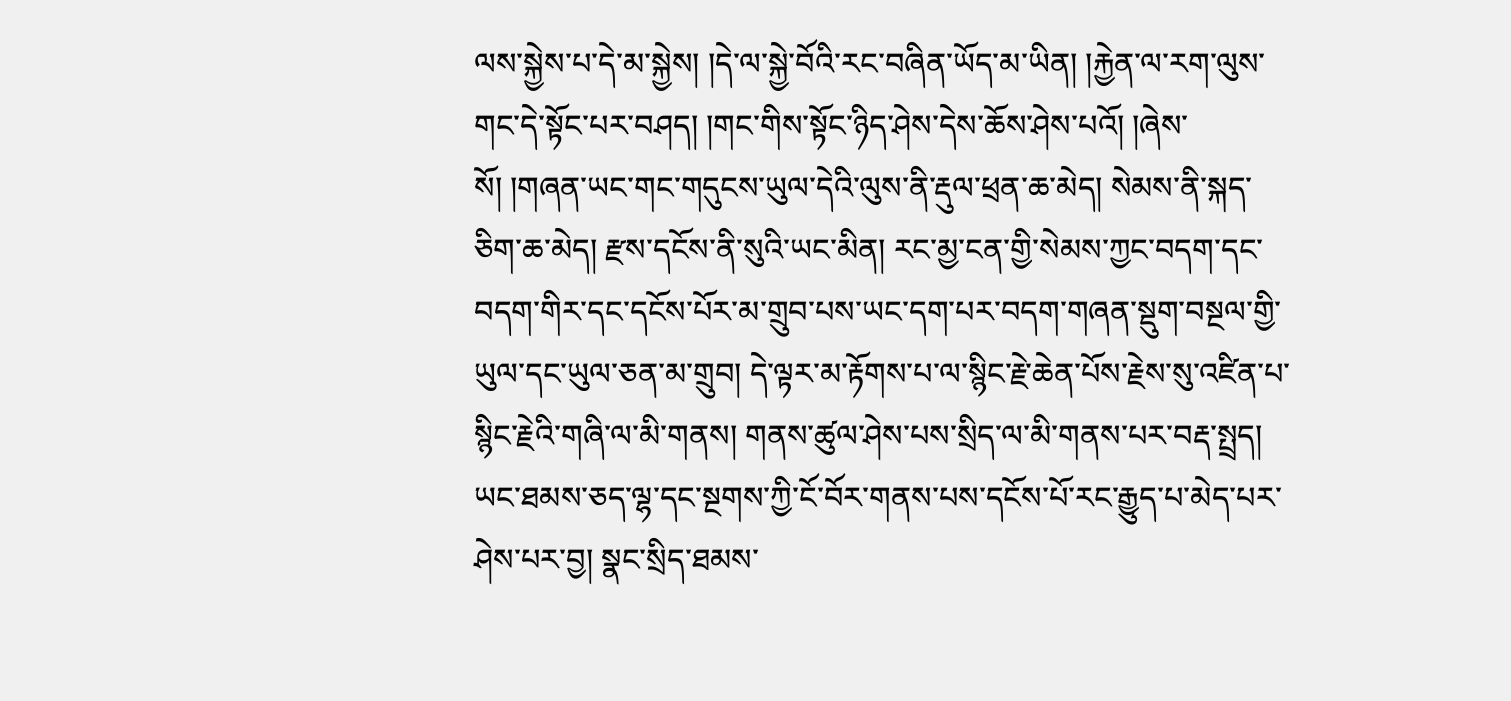ལས་སྐྱེས་པ་དེ་མ་སྐྱེས། །དེ་ལ་སྐྱེ་བོའི་རང་བཞིན་ཡོད་མ་ཡིན། །རྐྱེན་ལ་རག་ལུས་གང་དེ་སྟོང་པར་བཤད། །གང་གིས་སྟོང་ཉིད་ཤེས་དེས་ཆོས་ཤེས་པའོ། །ཞེས་སོ། །གཞན་ཡང་གང་གདུངས་ཡུལ་དེའི་ལུས་ནི་རྡུལ་ཕྲན་ཆ་མེད། སེམས་ནི་སྐད་ཅིག་ཆ་མེད། རྫས་དངོས་ནི་སུའི་ཡང་མིན། རང་མྱ་ངན་གྱི་སེམས་ཀྱང་བདག་དང་བདག་གིར་དང་དངོས་པོར་མ་གྲུབ་པས་ཡང་དག་པར་བདག་གཞན་སྡུག་བསྔལ་གྱི་ཡུལ་དང་ཡུལ་ཅན་མ་གྲུབ། དེ་ལྟར་མ་རྟོགས་པ་ལ་སྙིང་རྗེ་ཆེན་པོས་རྗེས་སུ་འཛིན་པ་སྙིང་རྗེའི་གཞི་ལ་མི་གནས། གནས་ཚུལ་ཤེས་པས་སྲིད་ལ་མི་གནས་པར་བརྡ་སྤྲད། ཡང་ཐམས་ཅད་ལྷ་དང་སྔགས་ཀྱི་ངོ་བོར་གནས་པས་དངོས་པོ་རང་རྒྱུད་པ་མེད་པར་ཤེས་པར་བྱ། སྣང་སྲིད་ཐམས་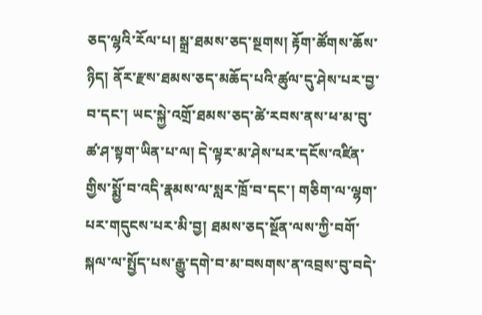ཅད་ལྷའི་རོལ་པ། སྒྲ་ཐམས་ཅད་སྔགས། རྟོག་ཚོགས་ཆོས་ཉིད། ནོར་རྫས་ཐམས་ཅད་མཆོད་པའི་ཚུལ་དུ་ཤེས་པར་བྱ་བ་དང་། ཡང་སྐྱེ་འགྲོ་ཐམས་ཅད་ཚེ་རབས་ནས་ཕ་མ་བུ་ཚ་ཤ་སྟག་ཡིན་པ་ལ། དེ་ལྟར་མ་ཤེས་པར་དངོས་འཛིན་གྱིས་སྨྱོ་བ་འདི་རྣམས་ལ་སླར་ཁྲོ་བ་དང་། གཅིག་ལ་ལྷག་པར་གདུངས་པར་མི་བྱ། ཐམས་ཅད་སྔོན་ལས་ཀྱི་བགོ་སྐལ་ལ་སྤྱོད་པས་རྒྱུ་དགེ་བ་མ་བསགས་ན་འབྲས་བུ་བདེ་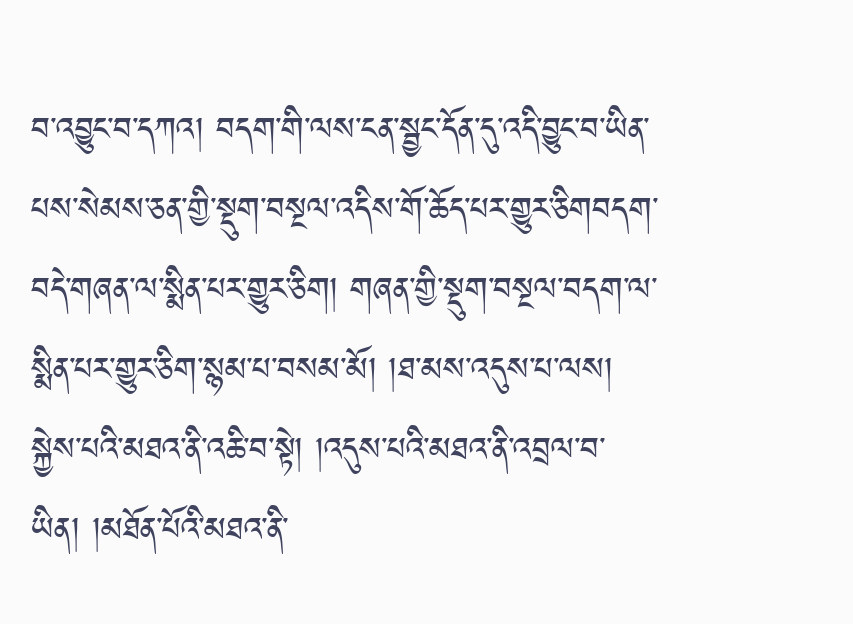བ་འབྱུང་བ་དཀའ། བདག་གི་ལས་ངན་སྦྱང་དོན་དུ་འདི་བྱུང་བ་ཡིན་པས་སེམས་ཅན་གྱི་སྡུག་བསྔལ་འདིས་གོ་ཆོད་པར་གྱུར་ཅིགབདག་བདེ་གཞན་ལ་སྨིན་པར་གྱུར་ཅིག། གཞན་གྱི་སྡུག་བསྔལ་བདག་ལ་སྨིན་པར་གྱུར་ཅིག་སྙམ་པ་བསམ་མོ། །ཐ་མས་འདུས་པ་ལས། སྐྱེས་པའི་མཐའ་ནི་འཆི་བ་སྟེ། །འདུས་པའི་མཐའ་ནི་འབྲལ་བ་ཡིན། །མཐོན་པོའི་མཐའ་ནི་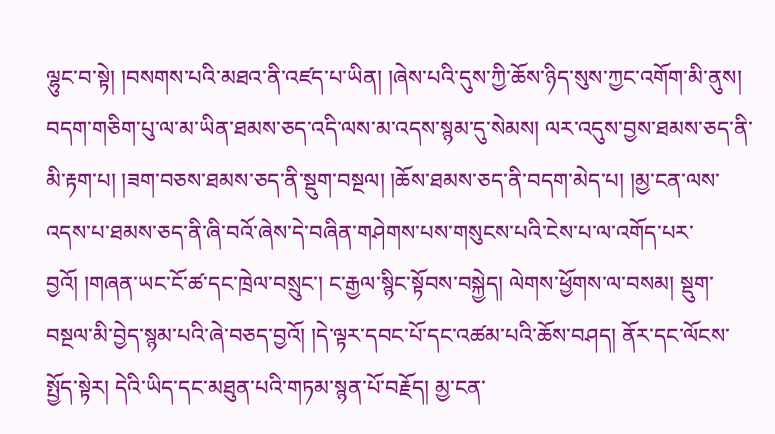ལྷུང་བ་སྟེ། །བསགས་པའི་མཐའ་ནི་འཛད་པ་ཡིན། །ཞེས་པའི་དུས་ཀྱི་ཆོས་ཉིད་སུས་ཀྱང་འགོག་མི་ནུས། བདག་གཅིག་པུ་ལ་མ་ཡིན་ཐམས་ཅད་འདི་ལས་མ་འདས་སྙམ་དུ་སེམས། ལར་འདུས་བྱས་ཐམས་ཅད་ནི་མི་རྟག་པ། །ཟག་བཅས་ཐམས་ཅད་ནི་སྡུག་བསྔལ། །ཆོས་ཐམས་ཅད་ནི་བདག་མེད་པ། །མྱ་ངན་ལས་འདས་པ་ཐམས་ཅད་ནི་ཞི་བའོ་ཞེས་དེ་བཞིན་གཤེགས་པས་གསུངས་པའི་ངེས་པ་ལ་འགོད་པར་བྱའོ། །གཞན་ཡང་ངོ་ཚ་དང་ཁྲེལ་བསྲུང་། ང་རྒྱལ་སྙིང་སྟོབས་བསྐྱེད། ལེགས་ཕྱོགས་ལ་བསམ། སྡུག་བསྔལ་མི་བྱེད་སྙམ་པའི་ཞེ་བཅད་བྱའོ། །དེ་ལྟར་དབང་པོ་དང་འཚམ་པའི་ཆོས་བཤད། ནོར་དང་ལོངས་སྤྱོད་སྟེར། དེའི་ཡིད་དང་མཐུན་པའི་གཏམ་སྙན་པོ་བརྗོད། མྱ་ངན་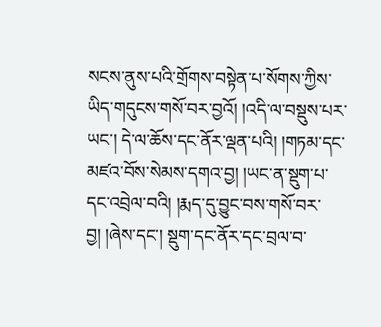སངས་ནུས་པའི་གྲོགས་བསྟེན་པ་སོགས་ཀྱིས་ཡིད་གདུངས་གསོ་བར་བྱའོ། །འདི་ལ་བསྡུས་པར་ཡང་། དེ་ལ་ཆོས་དང་ནོར་ལྡན་པའི། །གཏམ་དང་མཛའ་བོས་སེམས་དགའ་བྱ། །ཡང་ན་སྡུག་པ་དང་འབྲེལ་བའི། །རྨད་དུ་བྱུང་བས་གསོ་བར་བྱ། །ཞེས་དང་། སྡུག་དང་ནོར་དང་བྲལ་བ་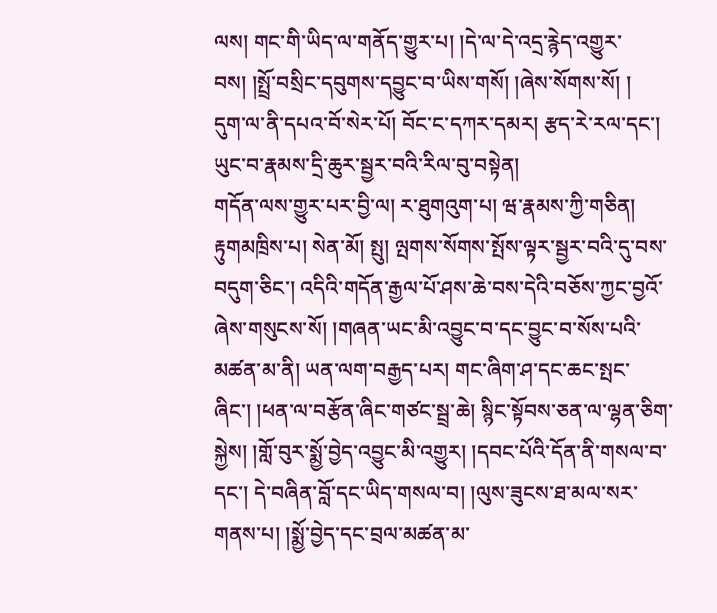ལས། གང་གི་ཡིད་ལ་གནོད་གྱུར་པ། །དེ་ལ་དེ་འདྲ་རྙེད་འགྱུར་བས། །སྤྲོ་བསྲིང་དབུགས་དབྱུང་བ་ཡིས་གསོ། །ཞེས་སོགས་སོ། །
དུག་ལ་ནི་དཔའ་བོ་སེར་པོ། བོང་ང་དཀར་དམར། རྩད་རེ་རལ་དང་། ཡུང་བ་རྣམས་དྲི་ཆུར་སྦྱར་བའི་རིལ་བུ་བསྟེན།
གདོན་ལས་གྱུར་པར་བྱི་ལ། ར་ཐུགའུག་པ། ཝ་རྣམས་ཀྱི་གཅིན། རྟུགམཁྲིས་པ། སེན་མོ། སྤུ། ལྤགས་སོགས་སྤོས་ལྟར་སྦྱར་བའི་དུ་བས་བདུག་ཅིང་། འདིའི་གདོན་རྒྱལ་པོ་ཤས་ཆེ་བས་དེའི་བཅོས་ཀྱང་བྱའོ་ཞེས་གསུངས་སོ། །གཞན་ཡང་མི་འབྱུང་བ་དང་བྱུང་བ་སོས་པའི་མཚན་མ་ནི། ཡན་ལག་བརྒྱད་པར། གང་ཞིག་ཤ་དང་ཆང་སྤང་ཞིང་། །ཕན་ལ་བརྩོན་ཞིང་གཙང་སྦྲ་ཆེ། སྙིང་སྟོབས་ཅན་ལ་ལྷན་ཅིག་སྐྱེས། །གློ་བུར་སྨྱོ་བྱེད་འབྱུང་མི་འགྱུར། །དབང་པོའི་དོན་ནི་གསལ་བ་དང་། དེ་བཞིན་བློ་དང་ཡིད་གསལ་བ། །ལུས་ཟུངས་ཐ་མལ་སར་གནས་པ། །སྨྱོ་བྱེད་དང་བྲལ་མཚན་མ་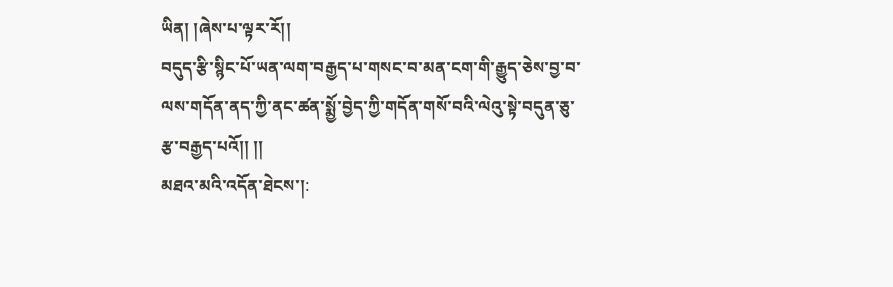ཡིན། །ཞེས་པ་ལྟར་རོ།།
བདུད་རྩི་སྙིང་པོ་ཡན་ལག་བརྒྱད་པ་གསང་བ་མན་ངག་གི་རྒྱུད་ཅེས་བྱ་བ་ལས་གདོན་ནད་ཀྱི་ནང་ཚན་སྨྱོ་བྱེད་ཀྱི་གདོན་གསོ་བའི་ལེའུ་སྟེ་བདུན་ཅུ་རྩ་བརྒྱད་པའོ།། །།
མཐའ་མའི་འདོན་ཐེངས་།: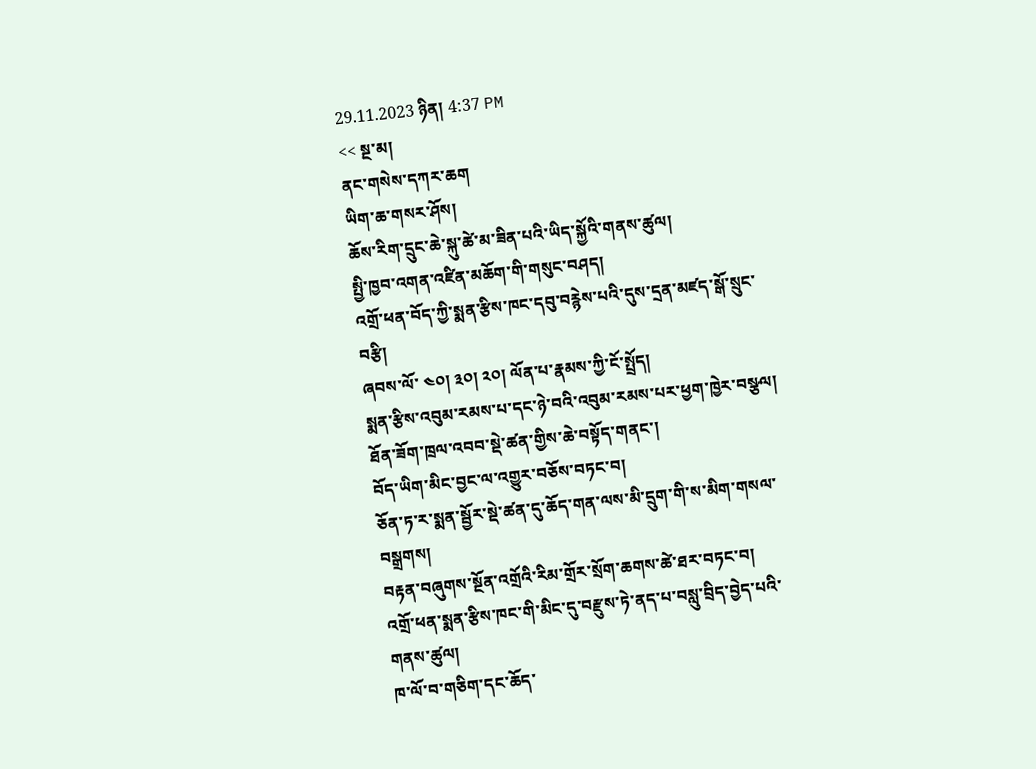29.11.2023 ཉིན། 4:37 PM
<< སྔ་མ།
ནང་གསེས་དཀར་ཆག
ཡིག་ཆ་གསར་ཤོས།
ཆོས་རིག་དྲུང་ཆེ་སྐུ་ཚེ་མ་ཟིན་པའི་ཡིད་སྐྱོའི་གནས་ཚུལ།
སྤྱི་ཁྱབ་འགན་འཛིན་མཆོག་གི་གསུང་བཤད།
འགྲོ་ཕན་བོད་ཀྱི་སྨན་རྩིས་ཁང་དབུ་བརྙེས་པའི་དུས་དྲན་མཛད་སྒོ་སྲུང་བརྩི།
ཞབས་ལོ་ ༤༠། ༣༠། ༢༠། ལོན་པ་རྣམས་ཀྱི་ངོ་སྤྲོད།
སྨན་རྩིས་འབུམ་རམས་པ་དང་ཉེ་བའི་འབུམ་རམས་པར་ཕྱག་ཁྱེར་བསྩལ།
ཐོན་ཟོག་ཁྲལ་འབབ་སྡེ་ཚན་གྱིས་ཆེ་བསྟོད་གནང་།
བོད་ཡིག་མིང་བྱང་ལ་འགྱུར་བཅོས་བཏང་བ།
ཅོན་ཏ་ར་སྨན་སྦྱོར་སྡེ་ཚན་དུ་ཆོད་གན་ལས་མི་དྲུག་གི་ས་མིག་གསལ་བསྒྲགས།
བརྟན་བཞུགས་སྔོན་འགྲོའི་རིམ་གྲོར་སྲོག་ཆགས་ཚེ་ཐར་བཏང་བ།
འགྲོ་ཕན་སྨན་རྩིས་ཁང་གི་མིང་དུ་བརྫུས་ཏེ་ནད་པ་བསླུ་བྲིད་བྱེད་པའི་གནས་ཚུལ།
ཁ་ལོ་བ་གཅིག་དང་ཆོད་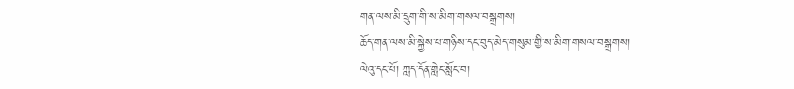གན་ལས་མི་དྲུག་གི་ས་མིག་གསལ་བསྒྲགས།
ཆོད་གན་ལས་མི་སྐྱེས་པ་གཉིས་དང་བུད་མེད་གསུམ་གྱི་ས་མིག་གསལ་བསྒྲགས།
ལེའུ་དང་པོ། ཀླད་དོན་གླེང་སློང་བ།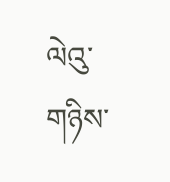ལེའུ་གཉིས་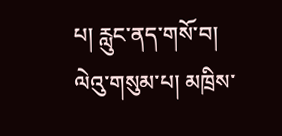པ། རླུང་ནད་གསོ་བ།
ལེའུ་གསུམ་པ། མཁྲིས་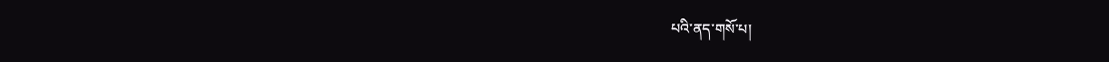པའི་ནད་གསོ་པ།